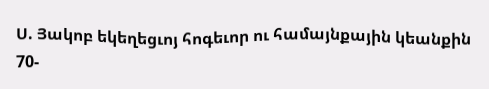Ս. Յակոբ եկեղեցւոյ հոգեւոր ու համայնքային կեանքին 70-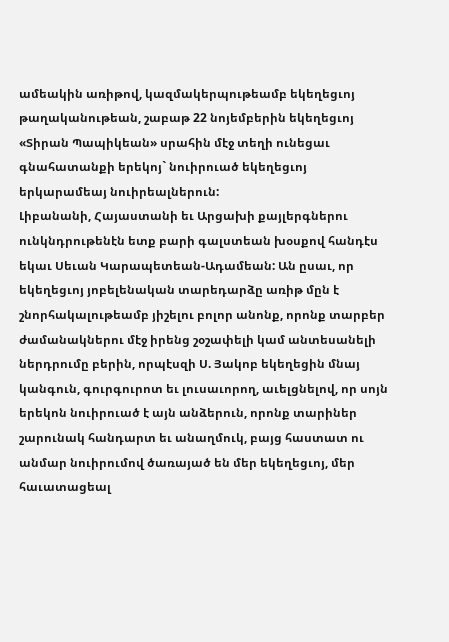ամեակին առիթով, կազմակերպութեամբ եկեղեցւոյ թաղականութեան, շաբաթ 22 նոյեմբերին եկեղեցւոյ «Տիրան Պապիկեան» սրահին մէջ տեղի ունեցաւ գնահատանքի երեկոյ` նուիրուած եկեղեցւոյ երկարամեայ նուիրեալներուն:
Լիբանանի, Հայաստանի եւ Արցախի քայլերգներու ունկնդրութենէն ետք բարի գալստեան խօսքով հանդէս եկաւ Սեւան Կարապետեան-Ադամեան: Ան ըսաւ, որ եկեղեցւոյ յոբելենական տարեդարձը առիթ մըն է շնորհակալութեամբ յիշելու բոլոր անոնք, որոնք տարբեր ժամանակներու մէջ իրենց շօշափելի կամ անտեսանելի ներդրումը բերին, որպէսզի Ս. Յակոբ եկեղեցին մնայ կանգուն, գուրգուրոտ եւ լուսաւորող, աւելցնելով, որ սոյն երեկոն նուիրուած է այն անձերուն, որոնք տարիներ շարունակ հանդարտ եւ անաղմուկ, բայց հաստատ ու անմար նուիրումով ծառայած են մեր եկեղեցւոյ, մեր հաւատացեալ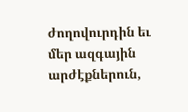ժողովուրդին եւ մեր ազգային արժէքներուն,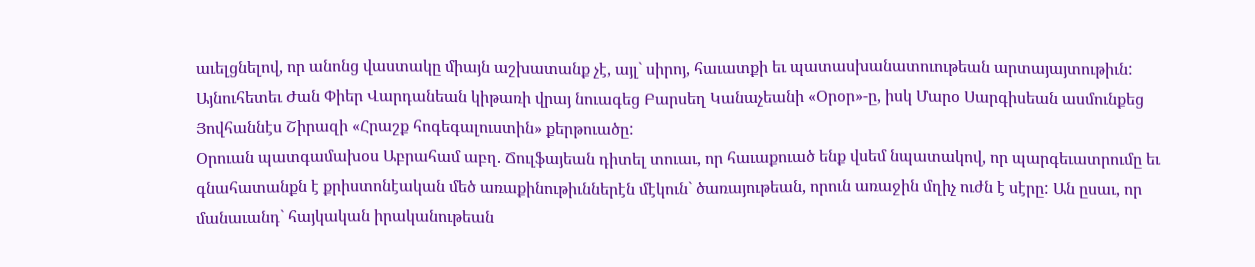աւելցնելով, որ անոնց վաստակը միայն աշխատանք չէ, այլ` սիրոյ, հաւատքի եւ պատասխանատուութեան արտայայտութիւն:
Այնուհետեւ Ժան Փիեր Վարդանեան կիթառի վրայ նուագեց Բարսեղ Կանաչեանի «Օրօր»-ը, իսկ Մարօ Սարգիսեան ասմունքեց Յովհաննէս Շիրազի «Հրաշք հոգեգալուստին» քերթուածը:
Օրուան պատգամախօս Աբրահամ աբղ. Ճուլֆայեան դիտել տուաւ, որ հաւաքուած ենք վսեմ նպատակով, որ պարգեւատրումը եւ գնահատանքն է քրիստոնէական մեծ առաքինութիւններէն մէկուն` ծառայութեան, որուն առաջին մղիչ ուժն է սէրը: Ան ըսաւ, որ մանաւանդ` հայկական իրականութեան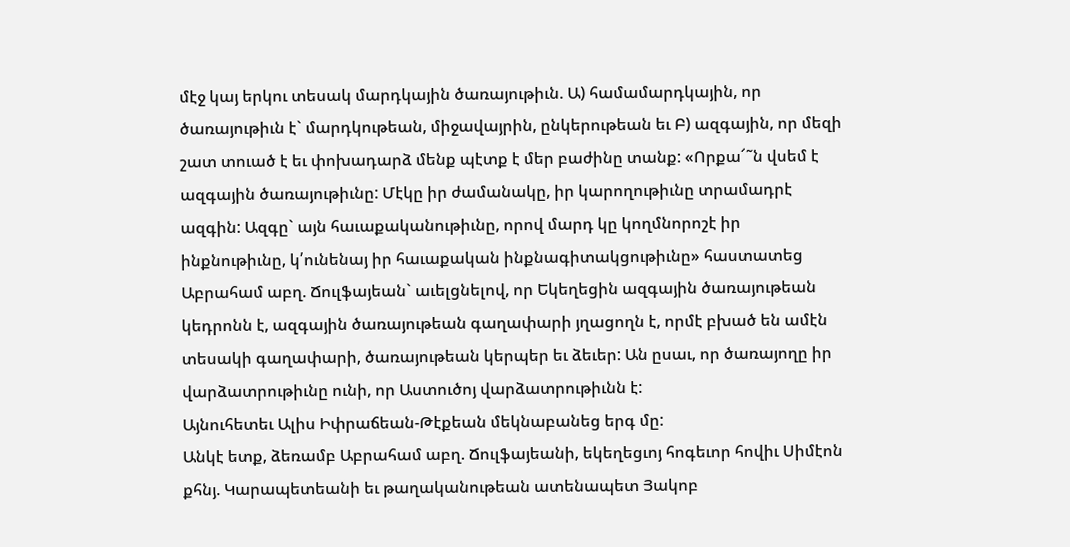մէջ կայ երկու տեսակ մարդկային ծառայութիւն. Ա) համամարդկային, որ ծառայութիւն է` մարդկութեան, միջավայրին, ընկերութեան եւ Բ) ազգային, որ մեզի շատ տուած է եւ փոխադարձ մենք պէտք է մեր բաժինը տանք: «Որքա՜˜ն վսեմ է ազգային ծառայութիւնը: Մէկը իր ժամանակը, իր կարողութիւնը տրամադրէ ազգին: Ազգը` այն հաւաքականութիւնը, որով մարդ կը կողմնորոշէ իր ինքնութիւնը, կ՛ունենայ իր հաւաքական ինքնագիտակցութիւնը» հաստատեց Աբրահամ աբղ. Ճուլֆայեան` աւելցնելով, որ Եկեղեցին ազգային ծառայութեան կեդրոնն է, ազգային ծառայութեան գաղափարի յղացողն է, որմէ բխած են ամէն տեսակի գաղափարի, ծառայութեան կերպեր եւ ձեւեր: Ան ըսաւ, որ ծառայողը իր վարձատրութիւնը ունի, որ Աստուծոյ վարձատրութիւնն է:
Այնուհետեւ Ալիս Իփրաճեան-Թէքեան մեկնաբանեց երգ մը:
Անկէ ետք, ձեռամբ Աբրահամ աբղ. Ճուլֆայեանի, եկեղեցւոյ հոգեւոր հովիւ Սիմէոն քհնյ. Կարապետեանի եւ թաղականութեան ատենապետ Յակոբ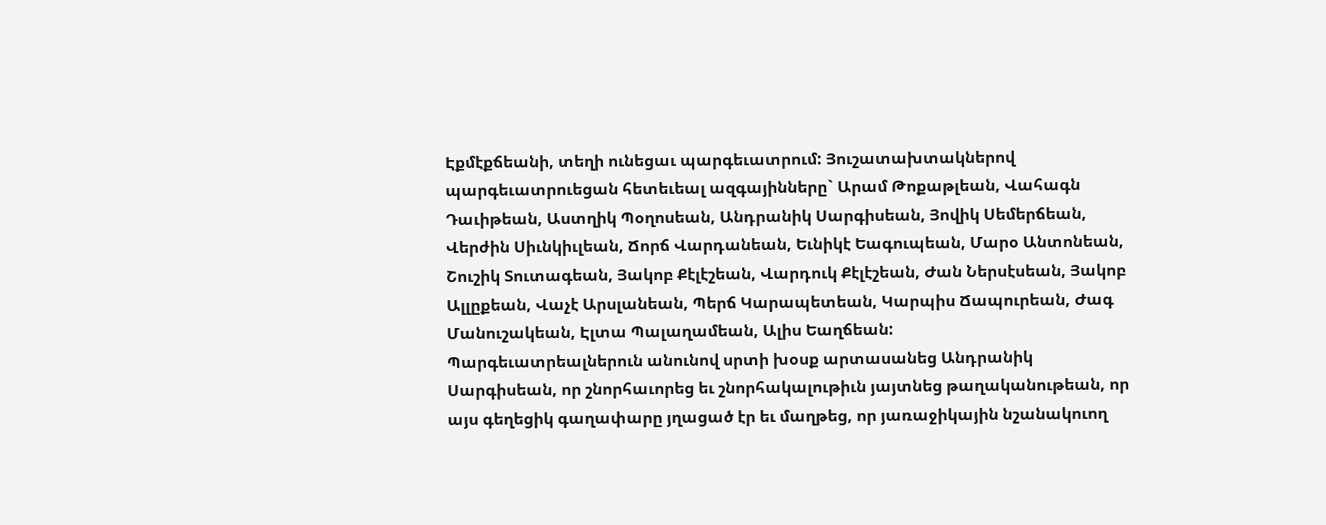Էքմէքճեանի, տեղի ունեցաւ պարգեւատրում: Յուշատախտակներով պարգեւատրուեցան հետեւեալ ազգայինները` Արամ Թոքաթլեան, Վահագն Դաւիթեան, Աստղիկ Պօղոսեան, Անդրանիկ Սարգիսեան, Յովիկ Սեմերճեան, Վերժին Սիւնկիւլեան, Ճորճ Վարդանեան, Եւնիկէ Եագուպեան, Մարօ Անտոնեան, Շուշիկ Տուտագեան, Յակոբ Քէլէշեան, Վարդուկ Քէլէշեան, Ժան Ներսէսեան, Յակոբ Ալլըքեան, Վաչէ Արսլանեան, Պերճ Կարապետեան, Կարպիս Ճապուրեան, Ժագ Մանուշակեան, Էլտա Պալաղամեան, Ալիս Եաղճեան:
Պարգեւատրեալներուն անունով սրտի խօսք արտասանեց Անդրանիկ Սարգիսեան, որ շնորհաւորեց եւ շնորհակալութիւն յայտնեց թաղականութեան, որ այս գեղեցիկ գաղափարը յղացած էր եւ մաղթեց, որ յառաջիկային նշանակուող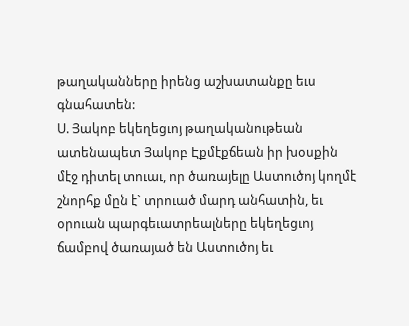թաղականները իրենց աշխատանքը եւս գնահատեն:
Ս. Յակոբ եկեղեցւոյ թաղականութեան ատենապետ Յակոբ Էքմէքճեան իր խօսքին մէջ դիտել տուաւ, որ ծառայելը Աստուծոյ կողմէ շնորհք մըն է` տրուած մարդ անհատին, եւ օրուան պարգեւատրեալները եկեղեցւոյ ճամբով ծառայած են Աստուծոյ եւ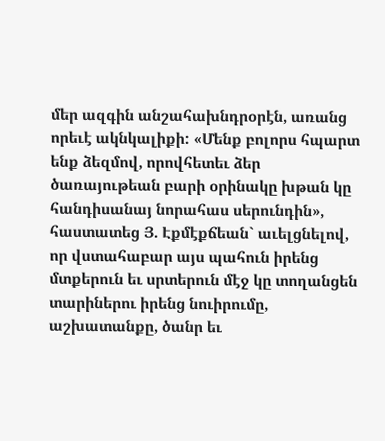մեր ազգին անշահախնդրօրէն, առանց որեւէ ակնկալիքի: «Մենք բոլորս հպարտ ենք ձեզմով, որովհետեւ ձեր ծառայութեան բարի օրինակը խթան կը հանդիսանայ նորահաս սերունդին», հաստատեց Յ. Էքմէքճեան` աւելցնելով, որ վստահաբար այս պահուն իրենց մտքերուն եւ սրտերուն մէջ կը տողանցեն տարիներու իրենց նուիրումը, աշխատանքը, ծանր եւ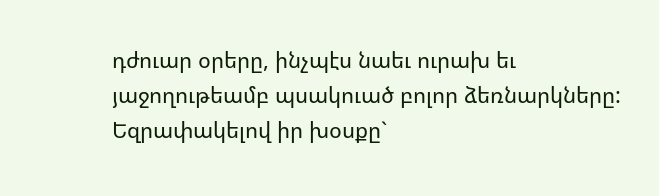դժուար օրերը, ինչպէս նաեւ ուրախ եւ յաջողութեամբ պսակուած բոլոր ձեռնարկները: Եզրափակելով իր խօսքը`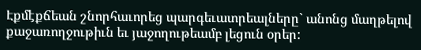Էքմէքճեան շնորհաւորեց պարգեւատրեալները` անոնց մաղթելով քաջառողջութիւն եւ յաջողութեամբ լեցուն օրեր: